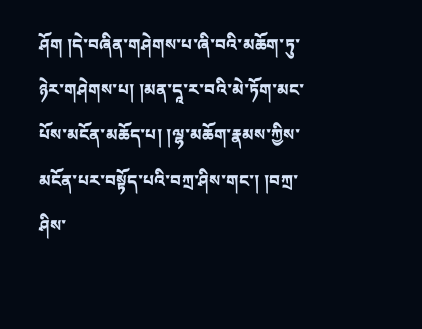ཤོག །དེ་བཞིན་གཤེགས་པ་ཞི་བའི་མཆོག་ཏུ་ཉེར་གཤེགས་པ། །མན་དཱ་ར་བའི་མེ་ཏོག་མང་པོས་མངོན་མཆོད་པ། །ལྷ་མཆོག་རྣམས་ཀྱིས་མངོན་པར་བསྟོད་པའི་བཀྲ་ཤིས་གང་། །བཀྲ་ཤིས་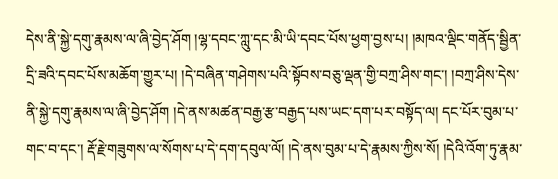དེས་ནི་སྐྱེ་དགུ་རྣམས་ལ་ཞི་བྱེད་ཤོག །ལྷ་དབང་ཀླུ་དང་མི་ཡི་དབང་པོས་ཕྱག་བྱས་པ། །མཁའ་ལྡིང་གནོད་སྦྱིན་དྲི་ཟའི་དབང་པོས་མཆོག་གྱུར་པ། །དེ་བཞིན་གཤེགས་པའི་སྟོབས་བཅུ་ལྡན་གྱི་བཀྲ་ཤིས་གང་། །བཀྲ་ཤིས་དེས་ནི་སྐྱེ་དགུ་རྣམས་ལ་ཞི་བྱེད་ཤོག །དེ་ནས་མཚན་བརྒྱ་རྩ་བརྒྱད་པས་ཡང་དག་པར་བསྟོད་ལ། དང་པོར་བུམ་པ་གང་བ་དང་། རྡོ་རྗེ་གཟུགས་ལ་སོགས་པ་དེ་དག་དབུལ་ལོ། །དེ་ནས་བུམ་པ་དེ་རྣམས་ཀྱིས་སོ། །དེའི་འོག་ཏུ་རྣམ་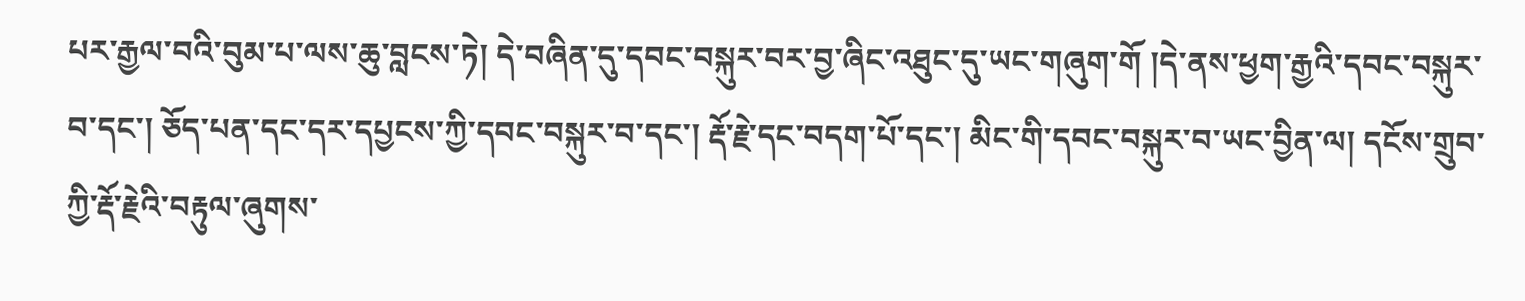པར་རྒྱལ་བའི་བུམ་པ་ལས་ཆུ་བླངས་ཏེ། དེ་བཞིན་དུ་དབང་བསྐུར་བར་བྱ་ཞིང་འཐུང་དུ་ཡང་གཞུག་གོ །དེ་ནས་ཕྱག་རྒྱའི་དབང་བསྐུར་བ་དང་། ཅོད་པན་དང་དར་དཔྱངས་ཀྱི་དབང་བསྐུར་བ་དང་། རྡོ་རྗེ་དང་བདག་པོ་དང་། མིང་གི་དབང་བསྐུར་བ་ཡང་བྱིན་ལ། དངོས་གྲུབ་ཀྱི་རྡོ་རྗེའི་བརྟུལ་ཞུགས་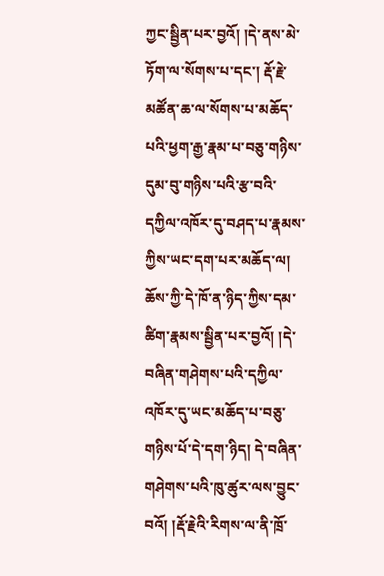ཀྱང་སྦྱིན་པར་བྱའོ། །དེ་ནས་མེ་ཏོག་ལ་སོགས་པ་དང་། རྡོ་རྗེ་མཚོན་ཆ་ལ་སོགས་པ་མཆོད་པའི་ཕྱག་རྒྱ་རྣམ་པ་བཅུ་གཉིས་དུམ་བུ་གཉིས་པའི་རྩ་བའི་དཀྱིལ་འཁོར་དུ་བཤད་པ་རྣམས་ཀྱིས་ཡང་དག་པར་མཆོད་ལ། ཆོས་ཀྱི་དེ་ཁོ་ན་ཉིད་ཀྱིས་དམ་ཚིག་རྣམས་སྦྱིན་པར་བྱའོ། །དེ་བཞིན་གཤེགས་པའི་དཀྱིལ་འཁོར་དུ་ཡང་མཆོད་པ་བཅུ་གཉིས་པོ་དེ་དག་ཉིད། དེ་བཞིན་གཤེགས་པའི་ཁུ་ཚུར་ལས་བྱུང་བའོ། །རྡོ་རྗེའི་རིགས་ལ་ནི་ཁྲོ་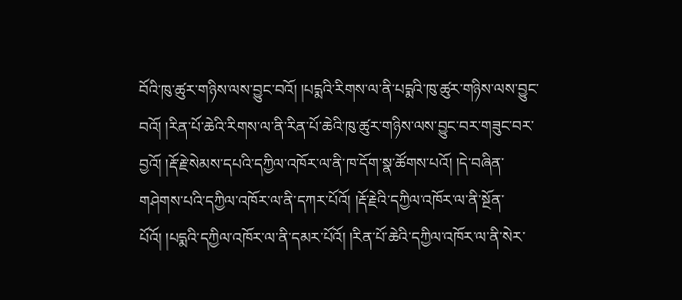བོའི་ཁུ་ཚུར་གཉིས་ལས་བྱུང་བའོ། །པདྨའི་རིགས་ལ་ནི་པདྨའི་ཁུ་ཚུར་གཉིས་ལས་བྱུང་བའོ། །རིན་པོ་ཆེའི་རིགས་ལ་ནི་རིན་པོ་ཆེའི་ཁུ་ཚུར་གཉིས་ལས་བྱུང་བར་གཟུང་བར་བྱའོ། །རྡོ་རྗེ་སེམས་དཔའི་དཀྱིལ་འཁོར་ལ་ནི་ཁ་དོག་སྣ་ཚོགས་པའོ། །དེ་བཞིན་གཤེགས་པའི་དཀྱིལ་འཁོར་ལ་ནི་དཀར་པོའོ། །རྡོ་རྗེའི་དཀྱིལ་འཁོར་ལ་ནི་སྔོན་པོའོ། །པདྨའི་དཀྱིལ་འཁོར་ལ་ནི་དམར་པོའོ། །རིན་པོ་ཆེའི་དཀྱིལ་འཁོར་ལ་ནི་སེར་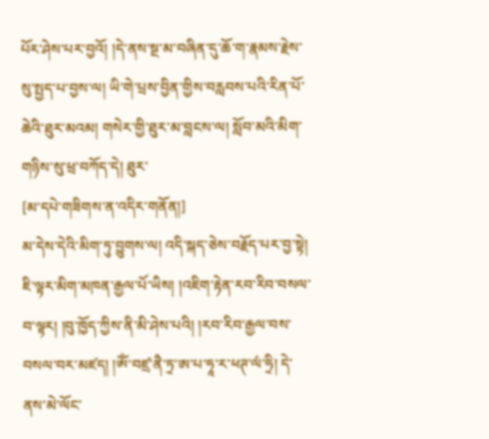པོར་ཤེས་པར་བྱའོ། །དེ་ནས་སྔ་མ་བཞིན་དུ་ཆོ་ག་རྣམས་རྗེས་སུ་སྤྱད་པ་བྱས་ལ། ཡི་གེ་པྲས་བྱིན་གྱིས་བརླབས་པའི་རིན་པོ་ཆེའི་ཐུར་མའམ། གསེར་གྱི་ཐུར་མ་བླངས་ལ། སློབ་མའི་མིག་གཉིས་སུ་ཕྲ་བཀོད་དེ། ཐུར་
[མ་དཔེ་གཟིགས་ན་འདིར་གནོན།]
མ་དེས་དེའི་མིག་ཏུ་བྱུགས་ལ། འདི་སྐད་ཅེས་བརྗོད་པར་བྱ་སྟེ། ཇི་ལྟར་མིག་མཁན་རྒྱལ་པོ་ཡིས། །འཇིག་རྟེན་རབ་རིབ་བསལ་བ་ལྟར། །བུ་ཁྱོད་ཀྱིས་ནི་མི་ཤེས་པའི། །རབ་རིབ་རྒྱལ་བས་བསལ་བར་མཛད། །ཨོཾ་བཛྲ་ནཻ་ཏྲ་ཨ་པ་ཧཱ་ར་ཕཊ་ལཾ་ཧྲི། དེ་ནས་མེ་ལོང་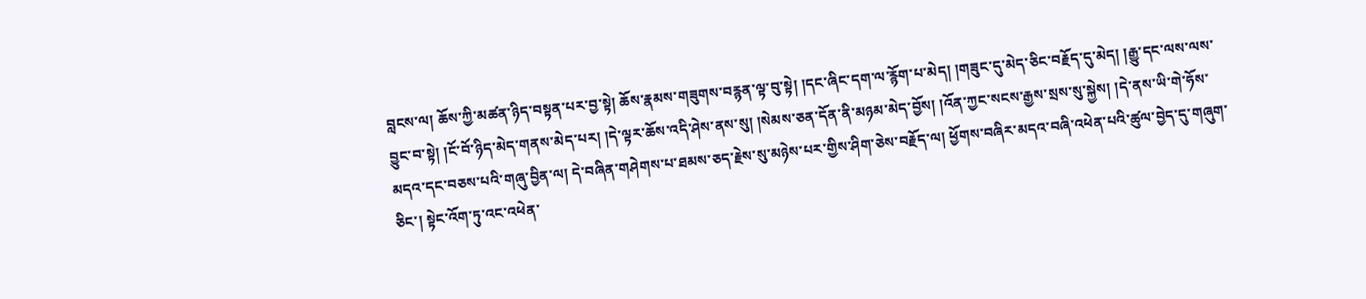བླངས་ལ། ཆོས་ཀྱི་མཚན་ཉིད་བསྟན་པར་བྱ་སྟེ། ཆོས་རྣམས་གཟུགས་བརྙན་ལྟ་བུ་སྟེ། །དང་ཞིང་དག་ལ་རྙོག་པ་མེད། །གཟུང་དུ་མེད་ཅིང་བརྗོད་དུ་མེད། །རྒྱུ་དང་ལས་ལས་བྱུང་བ་སྟེ། །ངོ་བོ་ཉིད་མེད་གནས་མེད་པར། །དེ་ལྟར་ཆོས་འདི་ཤེས་ནས་སུ། །སེམས་ཅན་དོན་ནི་མཉམ་མེད་བྱོས། །འོན་ཀྱང་སངས་རྒྱས་སྲས་སུ་སྐྱེས། །དེ་ནས་ཡི་གེ་ཧོས་མདའ་དང་བཅས་པའི་གཞུ་བྱིན་ལ། དེ་བཞིན་གཤེགས་པ་ཐམས་ཅད་རྗེས་སུ་མཉེས་པར་གྱིས་ཤིག་ཅེས་བརྗོད་ལ། ཕྱོགས་བཞིར་མདའ་བཞི་འཕེན་པའི་ཚུལ་བྱེད་དུ་གཞུག་ཅིང་། སྟེང་འོག་ཏུ་འང་འཕེན་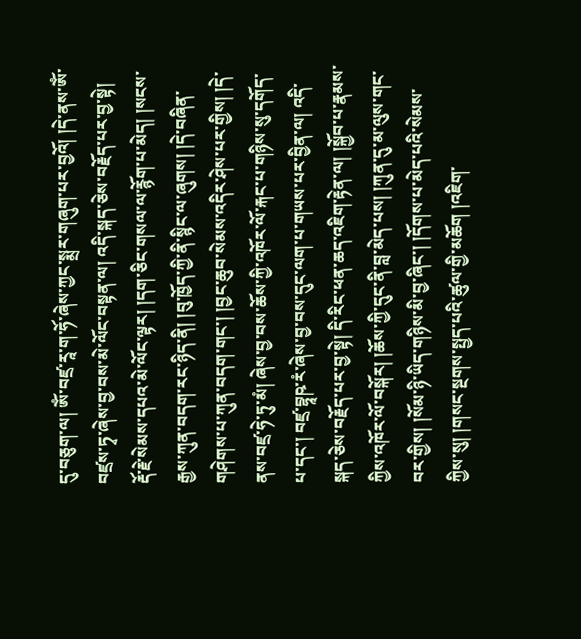དུ་བཅུག་ལ། ཨོཾ་བཛྲ་རཱ་ག་ཧོ་ཞེས་ཀྱང་སྨྲར་གཞུག་པར་བྱའོ། །དེ་ནས་ཨོཾ་བཛྲས་ཏྭ་ཞེས་བྱ་བས་མེ་ལོང་བསྟན་ལ། འདི་སྐད་ཅེས་བརྗོད་པར་བྱ་སྟེ། རྡོ་རྗེ་སེམས་དཔའ་མེ་ལོང་ལྟར། །དག་ཅིང་གསལ་ལ་རྙོག་པ་མེད། །སངས་རྒྱས་ཀུན་བདག་རང་ཉིད་ནི། །བུ་ཁྱོད་ཀྱི་ནི་སྙིང་ལ་ཞུགས། །དེ་བཞིན་གཤེགས་པ་ཀུན་བདག་གང་། །བྱང་ཆུབ་སེམས་འདིར་ཤེས་པར་གྱིས། །དེ་ནས་བཛྲ་ཧེ་ཏུ་མཾ། ཞེས་བྱ་བས་ཆོས་ཀྱི་འཁོར་ལོ་རྐང་པ་གཉིས་སུ་དགོད་པ་དང་། བཛྲ་བྷཱཥ་རཾ་ཞེས་བྱ་བས་དུང་ལག་པ་གཡས་པར་བྱིན་ལ། འདི་སྐད་ཅེས་བརྗོད་པར་བྱ་སྟེ། དི་རིང་ཕན་ཆད་འཇིག་རྟེན་ལ། །སྐྱོབ་པ་རྣམས་ཀྱིས་འཁོར་ལོ་བསྐོར། །ཆོས་ཀྱི་དུང་ནི་བླ་མེད་པས། །ཀུན་དུ་མ་ལུས་གང་བར་གྱིས། །སོམ་ཉི་ཡིད་གཉིས་མི་བྱ་ཞིང་། །དོགས་པ་མེད་པའི་སེམས་ཀྱིས་སུ། །གསང་སྔགས་སྤྱད་པའི་ཚུལ་གྱི་མཆོག །འཇིག་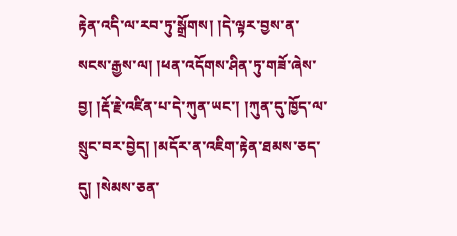རྟེན་འདི་ལ་རབ་ཏུ་སྒྲོགས། །དེ་ལྟར་བྱས་ན་སངས་རྒྱས་ལ། །ཕན་འདོགས་ཤིན་ཏུ་གཟོ་ཞེས་བྱ། །རྡོ་རྗེ་འཛིན་པ་དེ་ཀུན་ཡང་། །ཀུན་དུ་ཁྱོད་ལ་སྲུང་བར་བྱེད། །མདོར་ན་འཇིག་རྟེན་ཐམས་ཅད་དུ། །སེམས་ཅན་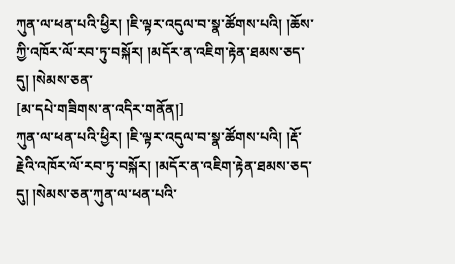ཀུན་ལ་ཕན་པའི་ཕྱིར། །ཇི་ལྟར་འདུལ་བ་སྣ་ཚོགས་པའི། །ཆོས་ཀྱི་འཁོར་ལོ་རབ་ཏུ་བསྐོར། །མདོར་ན་འཇིག་རྟེན་ཐམས་ཅད་དུ། །སེམས་ཅན་
[མ་དཔེ་གཟིགས་ན་འདིར་གནོན།]
ཀུན་ལ་ཕན་པའི་ཕྱིར། །ཇི་ལྟར་འདུལ་བ་སྣ་ཚོགས་པའི། །རྡོ་རྗེའི་འཁོར་ལོ་རབ་ཏུ་བསྐོར། །མདོར་ན་འཇིག་རྟེན་ཐམས་ཅད་དུ། །སེམས་ཅན་ཀུན་ལ་ཕན་པའི་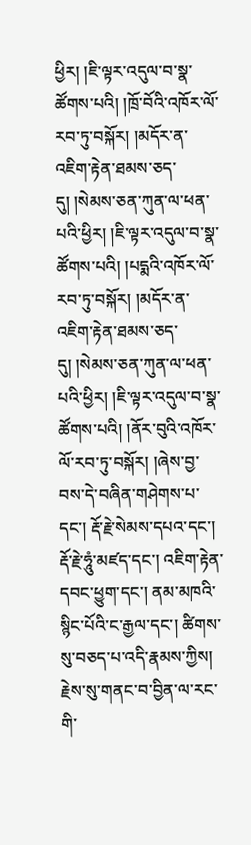ཕྱིར། །ཇི་ལྟར་འདུལ་བ་སྣ་ཚོགས་པའི། །ཁྲོ་བོའི་འཁོར་ལོ་རབ་ཏུ་བསྐོར། །མདོར་ན་འཇིག་རྟེན་ཐམས་ཅད་དུ། །སེམས་ཅན་ཀུན་ལ་ཕན་པའི་ཕྱིར། །ཇི་ལྟར་འདུལ་བ་སྣ་ཚོགས་པའི། །པདྨའི་འཁོར་ལོ་རབ་ཏུ་བསྐོར། །མདོར་ན་འཇིག་རྟེན་ཐམས་ཅད་དུ། །སེམས་ཅན་ཀུན་ལ་ཕན་པའི་ཕྱིར། །ཇི་ལྟར་འདུལ་བ་སྣ་ཚོགས་པའི། །ནོར་བུའི་འཁོར་ལོ་རབ་ཏུ་བསྐོར། །ཞེས་བྱ་བས་དེ་བཞིན་གཤེགས་པ་དང་། རྡོ་རྗེ་སེམས་དཔའ་དང་། རྡོ་རྗེ་ཧཱུཾ་མཛད་དང་། འཇིག་རྟེན་དབང་ཕྱུག་དང་། ནམ་མཁའི་སྙིང་པོའི་ང་རྒྱལ་དང་། ཚིགས་སུ་བཅད་པ་འདི་རྣམས་ཀྱིས། རྗེས་སུ་གནང་བ་བྱིན་ལ་རང་གི་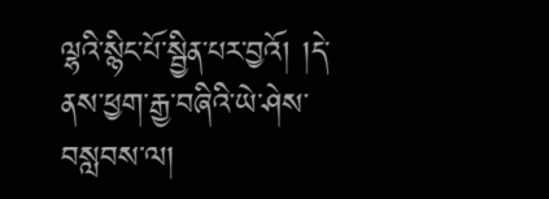ལྷའི་སྙིང་པོ་སྦྱིན་པར་བྱའོ། །དེ་ནས་ཕྱག་རྒྱ་བཞིའི་ཡེ་ཤེས་བསླབས་ལ།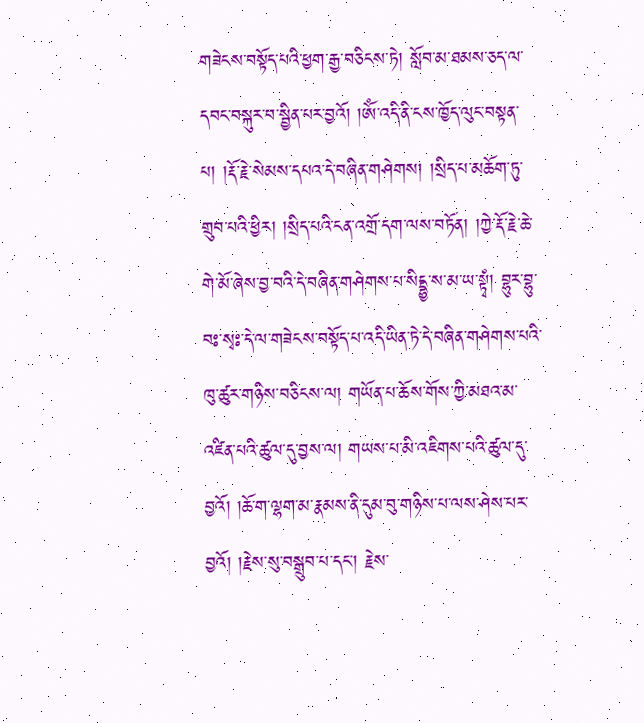གཟེངས་བསྟོད་པའི་ཕྱག་རྒྱ་བཅིངས་ཏེ། སློབ་མ་ཐམས་ཅད་ལ་དབང་བསྐུར་བ་སྦྱིན་པར་བྱའོ། །ཨོཾ་འདི་ནི་ངས་ཁྱོད་ལུང་བསྟན་པ། །རྡོ་རྗེ་སེམས་དཔའ་དེ་བཞིན་གཤེགས། །སྲིད་པ་མཆོག་ཏུ་གྲུབ་པའི་ཕྱིར། །སྲིད་པའི་ངན་འགྲོ་དག་ལས་བཏོན། །ཀྱེ་རྡོ་རྗེ་ཆེ་གེ་མོ་ཞེས་བྱ་བའི་དེ་བཞིན་གཤེགས་པ་སིདྡྷྱ་ས་མ་ཡ་སྟྭཾ། བྷུར་བྷུ་བཿ་སྭཿ་དེ་ལ་གཟེངས་བསྟོད་པ་འདི་ཡིན་ཏེ་དེ་བཞིན་གཤེགས་པའི་ཁུ་ཚུར་གཉིས་བཅིངས་ལ། གཡོན་པ་ཆོས་གོས་ཀྱི་མཐའ་མ་འཛིན་པའི་ཚུལ་དུ་བྱས་ལ། གཡས་པ་མི་འཇིགས་པའི་ཚུལ་དུ་བྱའོ། །ཆོ་ག་ལྷག་མ་རྣམས་ནི་དུམ་བུ་གཉིས་པ་ལས་ཤེས་པར་བྱའོ། །རྗེས་སུ་བསྒྲུབ་པ་དང་། རྗེས་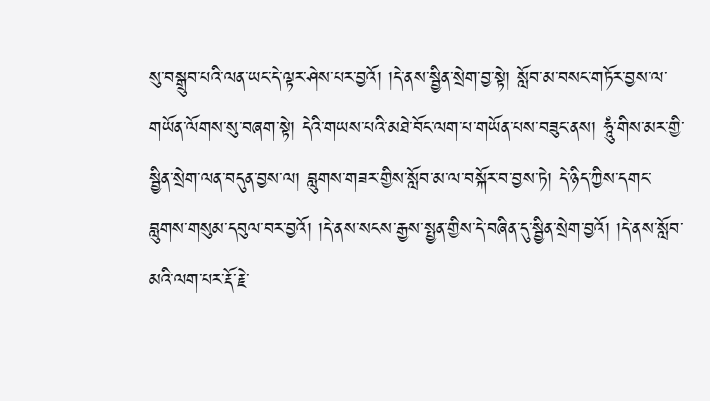སུ་བསྒྲུབ་པའི་ལན་ཡང་དེ་ལྟར་ཤེས་པར་བྱའོ། །དེ་ནས་སྦྱིན་སྲེག་བྱ་སྟེ། སློབ་མ་བསང་གཏོར་བྱས་ལ་གཡོན་ལོགས་སུ་བཞག་སྟེ། དེའི་གཡས་པའི་མཐེ་བོང་ལག་པ་གཡོན་པས་བཟུང་ནས། ཧཱུཾ་གིས་མར་གྱི་སྦྱིན་སྲེག་ལན་བདུན་བྱས་ལ། བླུགས་གཟར་གྱིས་སློབ་མ་ལ་བསྐོར་བ་བྱས་ཏེ། དེ་ཉིད་ཀྱིས་དགང་བླུགས་གསུམ་དབུལ་བར་བྱའོ། །དེ་ནས་སངས་རྒྱས་སྤྱན་གྱིས་དེ་བཞིན་དུ་སྦྱིན་སྲེག་བྱའོ། །དེ་ནས་སློབ་མའི་ལག་པར་རྡོ་རྗེ་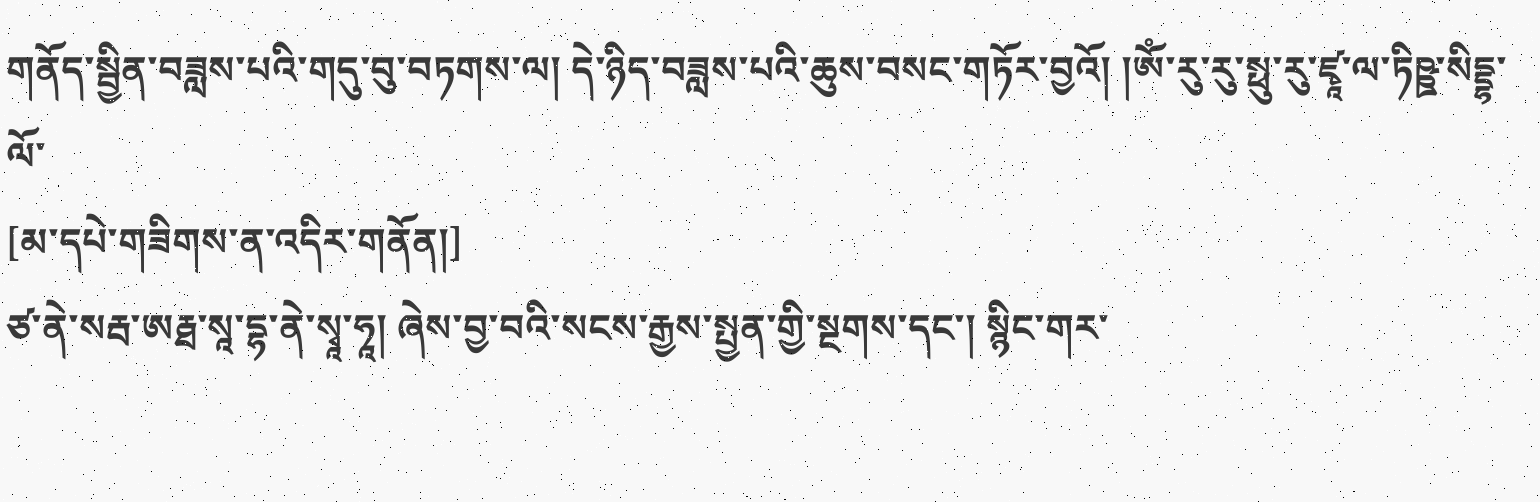གནོད་སྦྱིན་བཟླས་པའི་གདུ་བུ་བཏགས་ལ། དེ་ཉིད་བཟླས་པའི་ཆུས་བསང་གཏོར་བྱའོ། །ཨོཾ་རུ་རུ་སྥུ་རུ་ཛྭཱ་ལ་ཏིཥྛ་སིདྡྷ་ལོ་
[མ་དཔེ་གཟིགས་ན་འདིར་གནོན།]
ཙ་ནེ་སརྦ་ཨརྠ་སཱ་དྷ་ནེ་སྭཱ་ཧཱ། ཞེས་བྱ་བའི་སངས་རྒྱས་སྤྱན་གྱི་སྔགས་དང་། སྙིང་གར་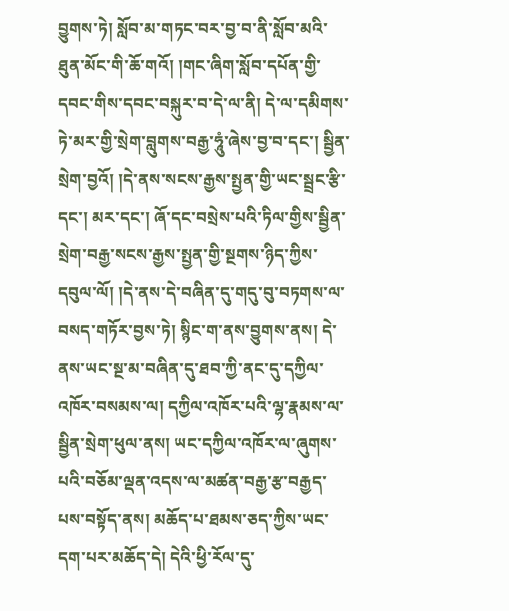བྱུགས་ཏེ། སློབ་མ་གཏང་བར་བྱ་བ་ནི་སློབ་མའི་ཐུན་མོང་གི་ཆོ་གའོ། །གང་ཞིག་སློབ་དཔོན་གྱི་དབང་གིས་དབང་བསྐུར་བ་དེ་ལ་ནི། དེ་ལ་དམིགས་ཏེ་མར་གྱི་སྲེག་བླུགས་བརྒྱ་ཧཱུཾ་ཞེས་བྱ་བ་དང་། སྦྱིན་སྲེག་བྱའོ། །དེ་ནས་སངས་རྒྱས་སྤྱན་གྱི་ཡང་སྦྲང་རྩི་དང་། མར་དང་། ཞོ་དང་བསྲེས་པའི་ཏིལ་གྱིས་སྦྱིན་སྲེག་བརྒྱ་སངས་རྒྱས་སྤྱན་གྱི་སྔགས་ཉིད་ཀྱིས་དབུལ་ལོ། །དེ་ནས་དེ་བཞིན་དུ་གདུ་བུ་བཏགས་ལ་བསད་གཏོར་བྱས་ཏེ། སྙིང་ག་ནས་བྱུགས་ནས། དེ་ནས་ཡང་སྔ་མ་བཞིན་དུ་ཐབ་ཀྱི་ནང་དུ་དཀྱིལ་འཁོར་བསམས་ལ། དཀྱིལ་འཁོར་པའི་ལྷ་རྣམས་ལ་སྦྱིན་སྲེག་ཕུལ་ནས། ཡང་དཀྱིལ་འཁོར་ལ་ཞུགས་པའི་བཅོམ་ལྡན་འདས་ལ་མཚན་བརྒྱ་རྩ་བརྒྱད་པས་བསྟོད་ནས། མཆོད་པ་ཐམས་ཅད་ཀྱིས་ཡང་དག་པར་མཆོད་དེ། དེའི་ཕྱི་རོལ་དུ་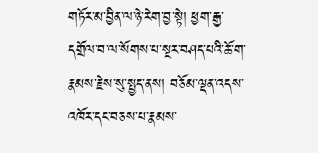གཏོར་མ་བྱིན་ལ་ཉེ་རེག་བྱ་སྟེ། ཕྱག་རྒྱ་དགྲོལ་བ་ལ་སོགས་པ་སྔར་བཤད་པའི་ཆོ་ག་རྣམས་རྗེས་སུ་སྤྱད་ནས། བཅོམ་ལྡན་འདས་འཁོར་དང་བཅས་པ་རྣམས་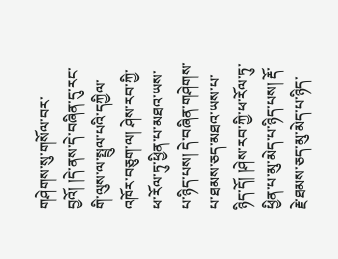གཤེགས་སུ་གསོལ་བར་བྱའོ། །དེ་ནས་དེ་བཞིན་དུ་རང་གི་ལུས་ལ་སྤྲུལ་པའི་དཀྱིལ་འཁོར་བཅུག་ལ། ཤེས་རབ་ཀྱི་ཕ་རོལ་ཏུ་ཕྱིན་པ་མཐའ་ཡས་པ་ཉིད་པས། དེ་བཞིན་གཤེགས་པ་ཐམས་ཅད་མཐའ་ཡས་པ་ཉིད་དོ། །ཤེས་རབ་ཀྱི་ཕ་རོལ་ཏུ་ཕྱིན་པ་མུ་མེད་པ་ཉིད་པས། རྡོ་རྗེ་ཐམས་ཅད་མུ་མེད་པ་ཉིད་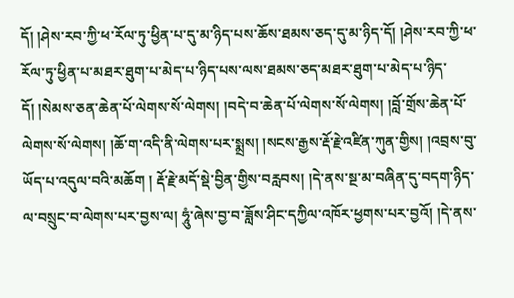དོ། །ཤེས་རབ་ཀྱི་ཕ་རོལ་ཏུ་ཕྱིན་པ་དུ་མ་ཉིད་པས་ཆོས་ཐམས་ཅད་དུ་མ་ཉིད་དོ། །ཤེས་རབ་ཀྱི་ཕ་རོལ་ཏུ་ཕྱིན་པ་མཐར་ཐུག་པ་མེད་པ་ཉིད་པས་ལས་ཐམས་ཅད་མཐར་ཐུག་པ་མེད་པ་ཉིད་དོ། །སེམས་ཅན་ཆེན་པོ་ལེགས་སོ་ལེགས། །བདེ་བ་ཆེན་པོ་ལེགས་སོ་ལེགས། །བློ་གྲོས་ཆེན་པོ་ལེགས་སོ་ལེགས། །ཆོ་ག་འདི་ནི་ལེགས་པར་སྨྲས། །སངས་རྒྱས་རྡོ་རྗེ་འཛིན་ཀུན་གྱིས། །འབྲས་བུ་ཡོད་པ་འདུལ་བའི་མཆོག ། རྡོ་རྗེ་མདོ་སྡེ་བྱིན་གྱིས་བརླབས། །དེ་ནས་སྔ་མ་བཞིན་དུ་བདག་ཉིད་ལ་བསྲུང་བ་ལེགས་པར་བྱས་ལ། ཧཱུཾ་ཞེས་བྱ་བ་ཟློས་ཤིང་དཀྱིལ་འཁོར་ཕྱགས་པར་བྱའོ། །དེ་ནས་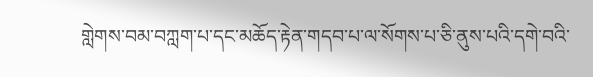གླེགས་བམ་བཀླག་པ་དང་མཆོད་རྟེན་གདབ་པ་ལ་སོགས་པ་ཅི་ནུས་པའི་དགེ་བའི་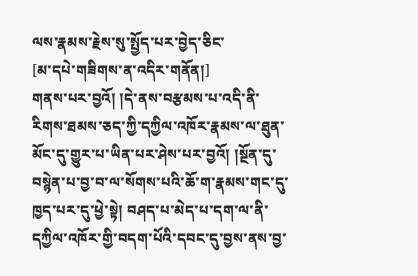ལས་རྣམས་རྗེས་སུ་སྤྱོད་པར་བྱེད་ཅིང་
[མ་དཔེ་གཟིགས་ན་འདིར་གནོན།]
གནས་པར་བྱའོ། །དེ་ནས་བརྩམས་པ་འདི་ནི་རིགས་ཐམས་ཅད་ཀྱི་དཀྱིལ་འཁོར་རྣམས་ལ་ཐུན་མོང་དུ་གྱུར་པ་ཡིན་པར་ཤེས་པར་བྱའོ། །སྔོན་དུ་བསྙེན་པ་བྱ་བ་ལ་སོགས་པའི་ཆོ་ག་རྣམས་གང་དུ་ཁྱད་པར་དུ་ཕྱེ་སྟེ། བཤད་པ་མེད་པ་དག་ལ་ནི་དཀྱིལ་འཁོར་གྱི་བདག་པོའི་དབང་དུ་བྱས་ནས་བྱ་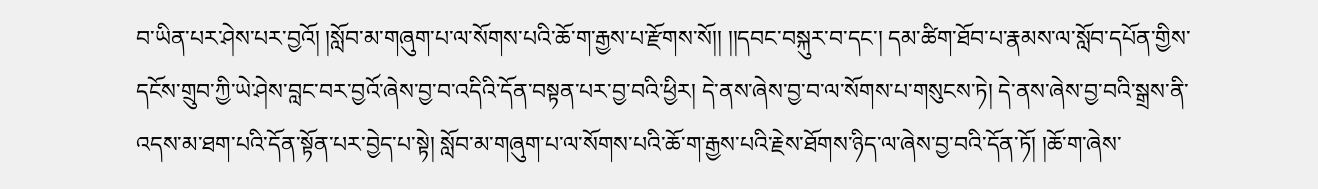བ་ཡིན་པར་ཤེས་པར་བྱའོ། །སློབ་མ་གཞུག་པ་ལ་སོགས་པའི་ཆོ་ག་རྒྱས་པ་རྫོགས་སོ།། །།དབང་བསྐུར་བ་དང་། དམ་ཚིག་ཐོབ་པ་རྣམས་ལ་སློབ་དཔོན་གྱིས་དངོས་གྲུབ་ཀྱི་ཡེ་ཤེས་བླང་བར་བྱའོ་ཞེས་བྱ་བ་འདིའི་དོན་བསྟན་པར་བྱ་བའི་ཕྱིར། དེ་ནས་ཞེས་བྱ་བ་ལ་སོགས་པ་གསུངས་ཏེ། དེ་ནས་ཞེས་བྱ་བའི་སྒྲས་ནི་འདས་མ་ཐག་པའི་དོན་སྟོན་པར་བྱེད་པ་སྟེ། སློབ་མ་གཞུག་པ་ལ་སོགས་པའི་ཆོ་ག་རྒྱས་པའི་རྗེས་ཐོགས་ཉིད་ལ་ཞེས་བྱ་བའི་དོན་ཏོ། །ཆོ་ག་ཞེས་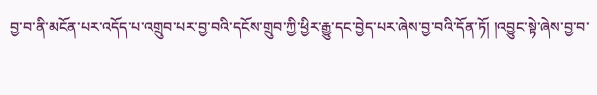བྱ་བ་ནི་མངོན་པར་འདོད་པ་འགྲུབ་པར་བྱ་བའི་དངོས་གྲུབ་ཀྱི་ཕྱིར་རྒྱུ་དང་བྱེད་པར་ཞེས་བྱ་བའི་དོན་ཏོ། །འབྱུང་སྟེ་ཞེས་བྱ་བ་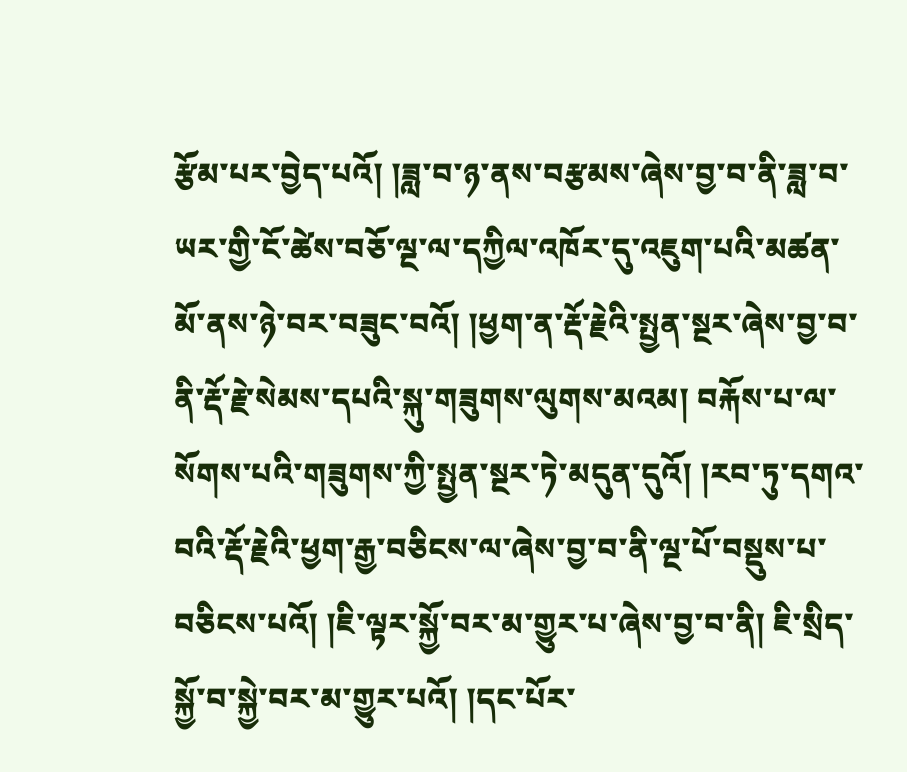རྩོམ་པར་བྱེད་པའོ། །ཟླ་བ་ཉ་ནས་བརྩམས་ཞེས་བྱ་བ་ནི་ཟླ་བ་ཡར་གྱི་ངོ་ཚེས་བཅོ་ལྔ་ལ་དཀྱིལ་འཁོར་དུ་འཇུག་པའི་མཚན་མོ་ནས་ཉེ་བར་བཟུང་བའོ། །ཕྱག་ན་རྡོ་རྗེའི་སྤྱན་སྔར་ཞེས་བྱ་བ་ནི་རྡོ་རྗེ་སེམས་དཔའི་སྐུ་གཟུགས་ལུགས་མའམ། བརྐོས་པ་ལ་སོགས་པའི་གཟུགས་ཀྱི་སྤྱན་སྔར་ཏེ་མདུན་དུའོ། །རབ་ཏུ་དགའ་བའི་རྡོ་རྗེའི་ཕྱག་རྒྱ་བཅིངས་ལ་ཞེས་བྱ་བ་ནི་ལྔ་པོ་བསྡུས་པ་བཅིངས་པའོ། །ཇི་ལྟར་སྐྱོ་བར་མ་གྱུར་པ་ཞེས་བྱ་བ་ནི། ཇི་སྲིད་སྐྱོ་བ་སྐྱེ་བར་མ་གྱུར་པའོ། །དང་པོར་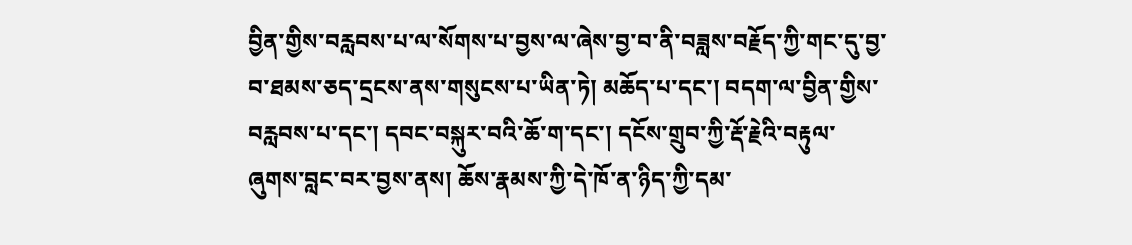བྱིན་གྱིས་བརླབས་པ་ལ་སོགས་པ་བྱས་ལ་ཞེས་བྱ་བ་ནི་བཟླས་བརྗོད་ཀྱི་གང་དུ་བྱ་བ་ཐམས་ཅད་དྲངས་ནས་གསུངས་པ་ཡིན་ཏེ། མཆོད་པ་དང་། བདག་ལ་བྱིན་གྱིས་བརླབས་པ་དང་། དབང་བསྐུར་བའི་ཆོ་ག་དང་། དངོས་གྲུབ་ཀྱི་རྡོ་རྗེའི་བརྟུལ་ཞུགས་བླང་བར་བྱས་ནས། ཆོས་རྣམས་ཀྱི་དེ་ཁོ་ན་ཉིད་ཀྱི་དམ་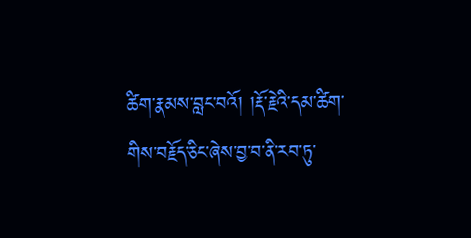ཚིག་རྣམས་བླང་བའོ། །རྡོ་རྗེའི་དམ་ཚིག་གིས་བརྗོད་ཅིང་ཞེས་བྱ་བ་ནི་རབ་ཏུ་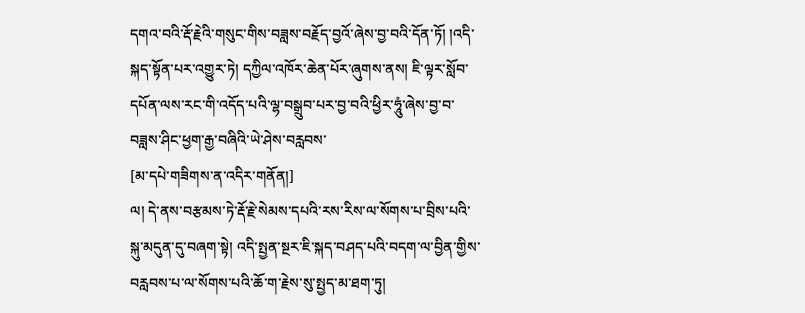དགའ་བའི་རྡོ་རྗེའི་གསུང་གིས་བཟླས་བརྗོད་བྱའོ་ཞེས་བྱ་བའི་དོན་ཏོ། །འདི་སྐད་སྟོན་པར་འགྱུར་ཏེ། དཀྱིལ་འཁོར་ཆེན་པོར་ཞུགས་ནས། ཇི་ལྟར་སློབ་དཔོན་ལས་རང་གི་འདོད་པའི་ལྷ་བསྒྲུབ་པར་བྱ་བའི་ཕྱིར་ཧཱུཾ་ཞེས་བྱ་བ་བཟླས་ཤིང་ཕྱག་རྒྱ་བཞིའི་ཡེ་ཤེས་བརླབས་
[མ་དཔེ་གཟིགས་ན་འདིར་གནོན།]
ལ། དེ་ནས་བརྩམས་ཏེ་རྡོ་རྗེ་སེམས་དཔའི་རས་རིས་ལ་སོགས་པ་བྲིས་པའི་སྐུ་མདུན་དུ་བཞག་སྟེ། འདི་སྤྱན་སྔར་ཇི་སྐད་བཤད་པའི་བདག་ལ་བྱིན་གྱིས་བརླབས་པ་ལ་སོགས་པའི་ཆོ་ག་རྗེས་སུ་སྤྱད་མ་ཐག་ཏུ།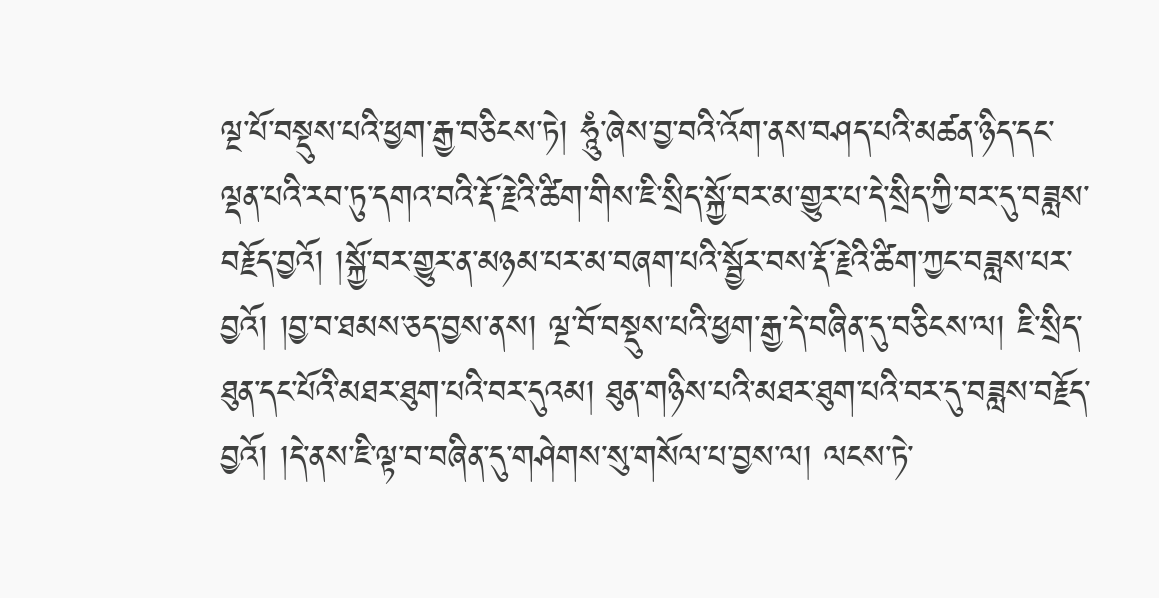ལྔ་པོ་བསྡུས་པའི་ཕྱག་རྒྱ་བཅིངས་ཏེ། ཧཱུཾ་ཞེས་བྱ་བའི་འོག་ནས་བཤད་པའི་མཚན་ཉིད་དང་ལྡན་པའི་རབ་ཏུ་དགའ་བའི་རྡོ་རྗེའི་ཚིག་གིས་ཇི་སྲིད་སྐྱོ་བར་མ་གྱུར་པ་དེ་སྲིད་ཀྱི་བར་དུ་བཟླས་བརྗོད་བྱའོ། །སྐྱོ་བར་གྱུར་ན་མཉམ་པར་མ་བཞག་པའི་སྦྱོར་བས་རྡོ་རྗེའི་ཚིག་ཀྱང་བཟླས་པར་བྱའོ། །བྱ་བ་ཐམས་ཅད་བྱས་ནས། ལྔ་བོ་བསྡུས་པའི་ཕྱག་རྒྱ་དེ་བཞིན་དུ་བཅིངས་ལ། ཇི་སྲིད་ཐུན་དང་པོའི་མཐར་ཐུག་པའི་བར་དུའམ། ཐུན་གཉིས་པའི་མཐར་ཐུག་པའི་བར་དུ་བཟླས་བརྗོད་བྱའོ། །དེ་ནས་ཇི་ལྟ་བ་བཞིན་དུ་གཤེགས་སུ་གསོལ་པ་བྱས་ལ། ལངས་ཏེ་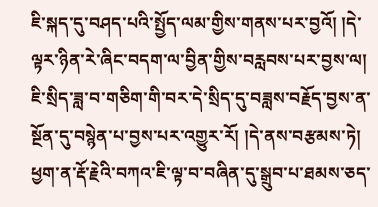ཇི་སྐད་དུ་བཤད་པའི་སྤྱོད་ལམ་གྱིས་གནས་པར་བྱའོ། །དེ་ལྟར་ཉིན་རེ་ཞིང་བདག་ལ་བྱིན་གྱིས་བརླབས་པར་བྱས་ལ། ཇི་སྲིད་ཟླ་བ་གཅིག་གི་བར་དེ་སྲིད་དུ་བཟླས་བརྗོད་བྱས་ན་སྔོན་དུ་བསྙེན་པ་བྱས་པར་འགྱུར་རོ། །དེ་ནས་བརྩམས་ཏེ། ཕྱག་ན་རྡོ་རྗེའི་བཀའ་ཇི་ལྟ་བ་བཞིན་དུ་སྒྲུབ་པ་ཐམས་ཅད་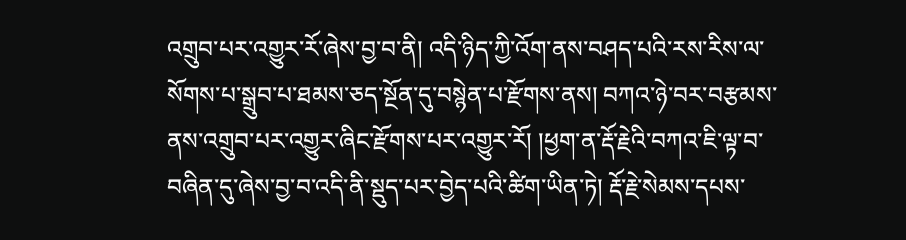འགྲུབ་པར་འགྱུར་རོ་ཞེས་བྱ་བ་ནི། འདི་ཉིད་ཀྱི་འོག་ནས་བཤད་པའི་རས་རིས་ལ་སོགས་པ་སྒྲུབ་པ་ཐམས་ཅད་སྔོན་དུ་བསྙེན་པ་རྫོགས་ནས། བཀའ་ཉེ་བར་བརྩམས་ནས་འགྲུབ་པར་འགྱུར་ཞིང་རྫོགས་པར་འགྱུར་རོ། །ཕྱག་ན་རྡོ་རྗེའི་བཀའ་ཇི་ལྟ་བ་བཞིན་དུ་ཞེས་བྱ་བ་འདི་ནི་སྡུད་པར་བྱེད་པའི་ཚིག་ཡིན་ཏེ། རྡོ་རྗེ་སེམས་དཔས་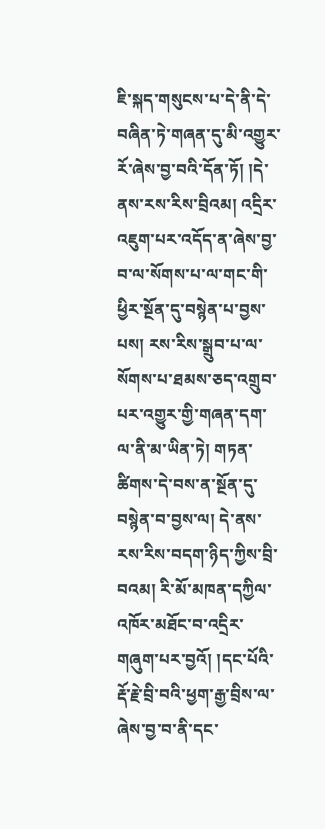ཇི་སྐད་གསུངས་པ་དེ་ནི་དེ་བཞིན་ཏེ་གཞན་དུ་མི་འགྱུར་རོ་ཞེས་བྱ་བའི་དོན་ཏོ། །དེ་ནས་རས་རིས་བྲིའམ། འདྲིར་འཇུག་པར་འདོད་ན་ཞེས་བྱ་བ་ལ་སོགས་པ་ལ་གང་གི་ཕྱིར་སྔོན་དུ་བསྙེན་པ་བྱས་པས། རས་རིས་སྒྲུབ་པ་ལ་སོགས་པ་ཐམས་ཅད་འགྲུབ་པར་འགྱུར་གྱི་གཞན་དག་ལ་ནི་མ་ཡིན་ཏེ། གཏན་ཚིགས་དེ་བས་ན་སྔོན་དུ་བསྙེན་བ་བྱས་ལ། དེ་ནས་རས་རིས་བདག་ཉིད་ཀྱིས་བྲི་བའམ། རི་མོ་མཁན་དཀྱིལ་འཁོར་མཐོང་བ་འདྲིར་གཞུག་པར་བྱའོ། །དང་པོའི་རྡོ་རྗེ་བྲི་བའི་ཕྱག་རྒྱ་བྲིས་ལ་ཞེས་བྱ་བ་ནི་དང་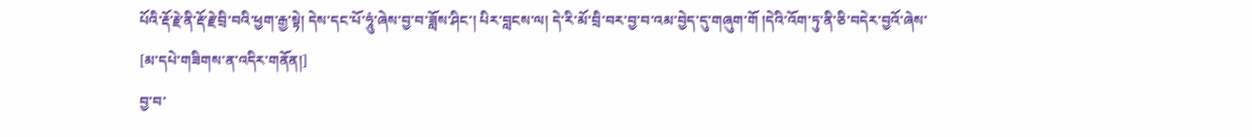པོའི་རྡོ་རྗེ་ནི་རྡོ་རྗེ་བྲི་བའི་ཕྱག་རྒྱ་སྟེ། དེས་དང་པོ་ཧཱུཾ་ཞེས་བྱ་བ་ཟློས་ཤིང་། པིར་བླངས་ལ། དེ་རི་མོ་བྲི་བར་བྱ་བ་འམ་བྱེད་དུ་གཞུག་གོ །དེའི་འོག་ཏུ་ནི་ཅི་བདེར་བྱའོ་ཞེས་
[མ་དཔེ་གཟིགས་ན་འདིར་གནོན།]
བྱ་བ་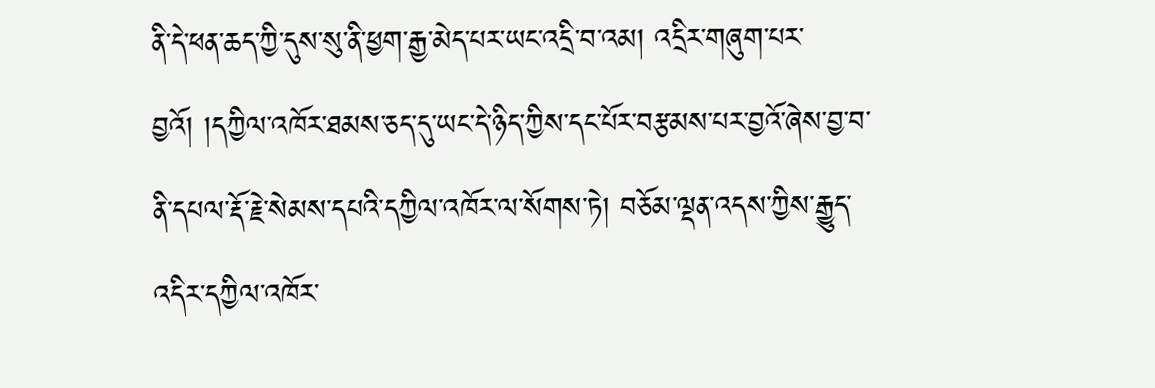ནི་དེ་ཕན་ཆད་ཀྱི་དུས་སུ་ནི་ཕྱག་རྒྱ་མེད་པར་ཡང་འདྲི་བ་འམ། འདྲིར་གཞུག་པར་བྱའོ། །དཀྱིལ་འཁོར་ཐམས་ཅད་དུ་ཡང་དེ་ཉིད་ཀྱིས་དང་པོར་བརྩམས་པར་བྱའོ་ཞེས་བྱ་བ་ནི་དཔལ་རྡོ་རྗེ་སེམས་དཔའི་དཀྱིལ་འཁོར་ལ་སོགས་ཏེ། བཅོམ་ལྡན་འདས་ཀྱིས་རྒྱུད་འདིར་དཀྱིལ་འཁོར་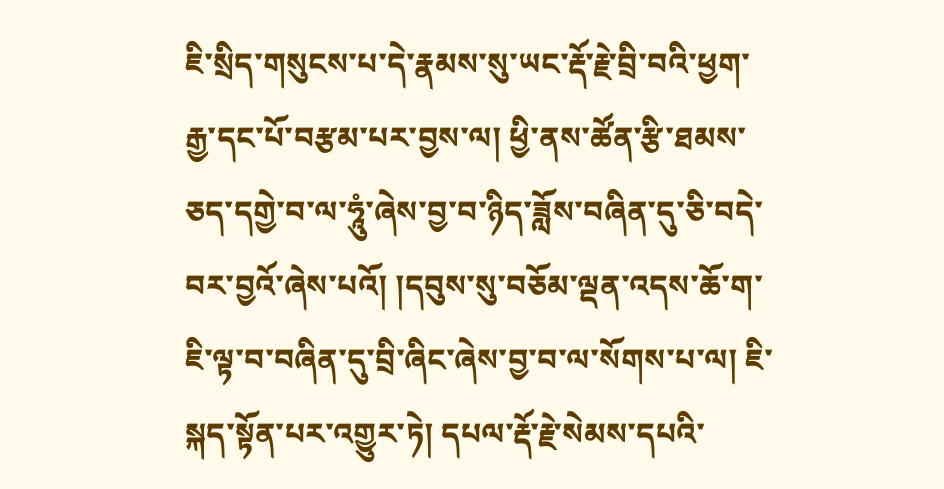ཇི་སྲིད་གསུངས་པ་དེ་རྣམས་སུ་ཡང་རྡོ་རྗེ་བྲི་བའི་ཕྱག་རྒྱ་དང་པོ་བརྩམ་པར་བྱས་ལ། ཕྱི་ནས་ཚོན་རྩི་ཐམས་ཅད་དགྱེ་བ་ལ་ཧཱུཾ་ཞེས་བྱ་བ་ཉིད་ཟློས་བཞིན་དུ་ཅི་བདེ་བར་བྱའོ་ཞེས་པའོ། །དབུས་སུ་བཅོམ་ལྡན་འདས་ཆོ་ག་ཇི་ལྟ་བ་བཞིན་དུ་བྲི་ཞིང་ཞེས་བྱ་བ་ལ་སོགས་པ་ལ། ཇི་སྐད་སྟོན་པར་འགྱུར་ཏེ། དཔལ་རྡོ་རྗེ་སེམས་དཔའི་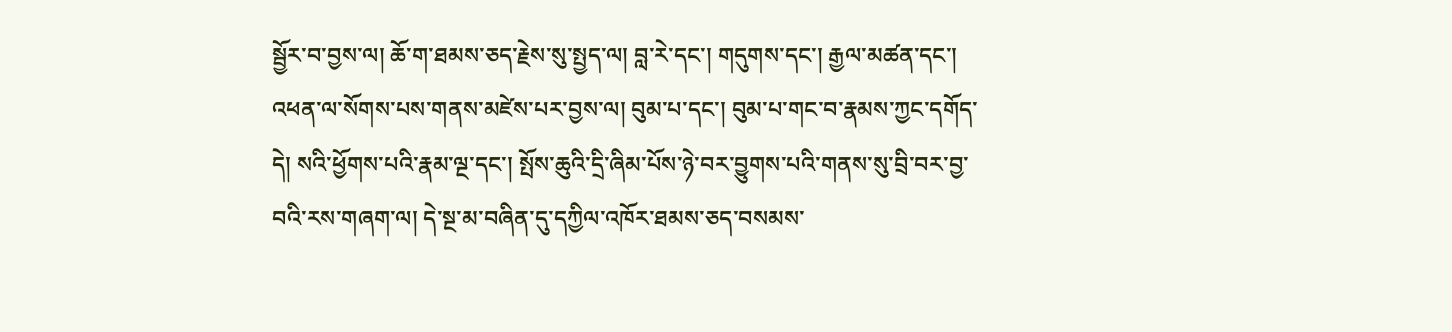སྦྱོར་བ་བྱས་ལ། ཆོ་ག་ཐམས་ཅད་རྗེས་སུ་སྤྱད་ལ། བླ་རེ་དང་། གདུགས་དང་། རྒྱལ་མཚན་དང་། འཕན་ལ་སོགས་པས་གནས་མཛེས་པར་བྱས་ལ། བུམ་པ་དང་། བུམ་པ་གང་བ་རྣམས་ཀྱང་དགོད་དེ། སའི་ཕྱོགས་པའི་རྣམ་ལྔ་དང་། སྤོས་ཆུའི་དྲི་ཞིམ་པོས་ཉེ་བར་བྱུགས་པའི་གནས་སུ་བྲི་བར་བྱ་བའི་རས་གཞག་ལ། དེ་སྔ་མ་བཞིན་དུ་དཀྱིལ་འཁོར་ཐམས་ཅད་བསམས་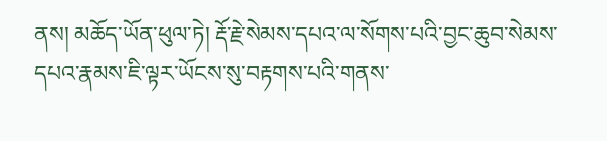ནས། མཆོད་ཡོན་ཕུལ་ཏེ། རྡོ་རྗེ་སེམས་དཔའ་ལ་སོགས་པའི་བྱང་ཆུབ་སེམས་དཔའ་རྣམས་ཇི་ལྟར་ཡོངས་སུ་བརྟགས་པའི་གནས་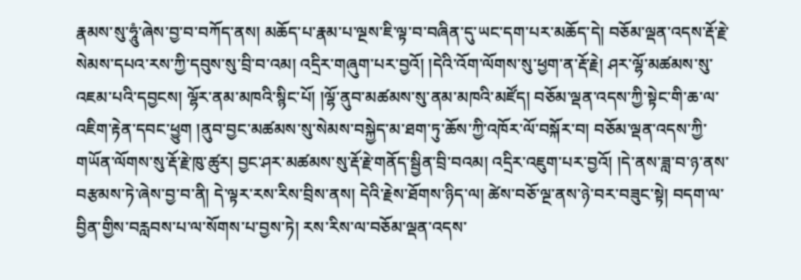རྣམས་སུ་ཧཱུཾ་ཞེས་བྱ་བ་བཀོད་ནས། མཆོད་པ་རྣམ་པ་ལྔས་ཇི་ལྟ་བ་བཞིན་དུ་ཡང་དག་པར་མཆོད་དེ། བཅོམ་ལྡན་འདས་རྡོ་རྗེ་སེམས་དཔའ་རས་ཀྱི་དབུས་སུ་བྲི་བ་འམ། འདྲིར་གཞུག་པར་བྱའོ། །དེའི་འོག་ལོགས་སུ་ཕྱག་ན་རྡོ་རྗེ། ཤར་ལྷོ་མཚམས་སུ་འཇམ་པའི་དབྱངས། ལྷོར་ནམ་མཁའི་སྙིང་པོ། །ལྷོ་ནུབ་མཚམས་སུ་ནམ་མཁའི་མཛོད། བཅོམ་ལྡན་འདས་ཀྱི་སྟེང་གི་ཆ་ལ་འཇིག་རྟེན་དབང་ཕྱུག །ནུབ་བྱང་མཚམས་སུ་སེམས་བསྐྱེད་མ་ཐག་ཏུ་ཆོས་ཀྱི་འཁོར་ལོ་བསྐོར་བ། བཅོམ་ལྡན་འདས་ཀྱི་གཡོན་ལོགས་སུ་རྡོ་རྗེ་ཁུ་ཚུར། བྱང་ཤར་མཚམས་སུ་རྡོ་རྗེ་གནོད་སྦྱིན་བྲི་བའམ། འདྲིར་འཇུག་པར་བྱའོ། །དེ་ནས་ཟླ་བ་ཉ་ནས་བརྩམས་ཏེ་ཞེས་བྱ་བ་ནི། དེ་ལྟར་རས་རིས་བྲིས་ནས། དེའི་རྗེས་ཐོགས་ཉིད་ལ། ཚེས་བཅོ་ལྔ་ནས་ཉེ་བར་བཟུང་སྟེ། བདག་ལ་བྱིན་གྱིས་བརླབས་པ་ལ་སོགས་པ་བྱས་ཏེ། རས་རིས་ལ་བཅོམ་ལྡན་འདས་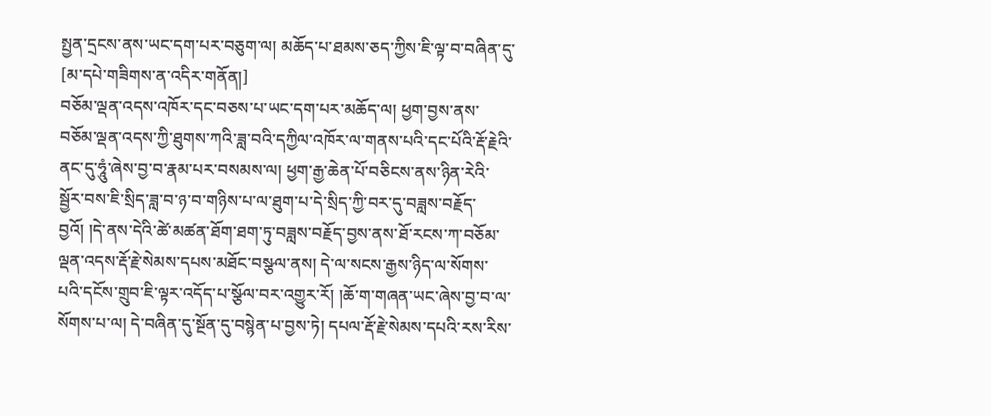སྤྱན་དྲངས་ནས་ཡང་དག་པར་བཅུག་ལ། མཆོད་པ་ཐམས་ཅད་ཀྱིས་ཇི་ལྟ་བ་བཞིན་དུ་
[མ་དཔེ་གཟིགས་ན་འདིར་གནོན།]
བཅོམ་ལྡན་འདས་འཁོར་དང་བཅས་པ་ཡང་དག་པར་མཆོད་ལ། ཕྱག་བྱས་ནས་བཅོམ་ལྡན་འདས་ཀྱི་ཐུགས་ཀའི་ཟླ་བའི་དཀྱིལ་འཁོར་ལ་གནས་པའི་དང་པོའི་རྡོ་རྗེའི་ནང་དུ་ཧཱུཾ་ཞེས་བྱ་བ་རྣམ་པར་བསམས་ལ། ཕྱག་རྒྱ་ཆེན་པོ་བཅིངས་ནས་ཉིན་རེའི་སྦྱོར་བས་ཇི་སྲིད་ཟླ་བ་ཉ་བ་གཉིས་པ་ལ་ཐུག་པ་དེ་སྲིད་ཀྱི་བར་དུ་བཟླས་བརྗོད་བྱའོ། །དེ་ནས་དེའི་ཚེ་མཚན་ཐོག་ཐག་ཏུ་བཟླས་བརྗོད་བྱས་ནས་ཐོ་རངས་ཀ་བཅོམ་ལྡན་འདས་རྡོ་རྗེ་སེམས་དཔས་མཐོང་བསྩལ་ནས། དེ་ལ་སངས་རྒྱས་ཉིད་ལ་སོགས་པའི་དངོས་གྲུབ་ཇི་ལྟར་འདོད་པ་སྩོལ་བར་འགྱུར་རོ། །ཆོ་ག་གཞན་ཡང་ཞེས་བྱ་བ་ལ་སོགས་པ་ལ། དེ་བཞིན་དུ་སྔོན་དུ་བསྙེན་པ་བྱས་ཏེ། དཔལ་རྡོ་རྗེ་སེམས་དཔའི་རས་རིས་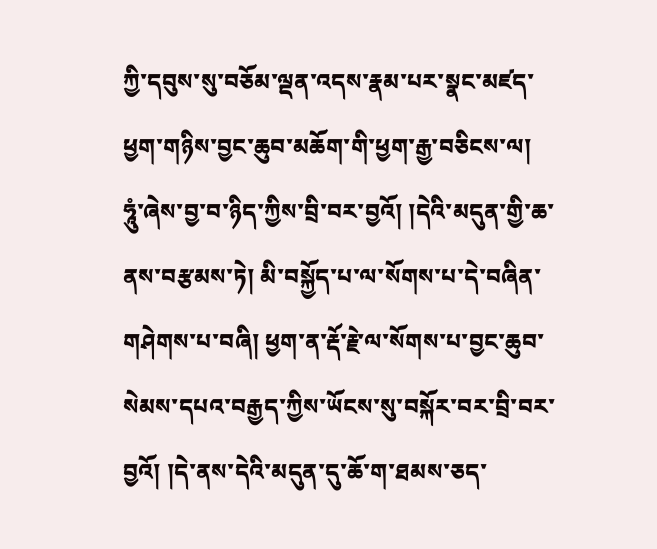ཀྱི་དབུས་སུ་བཅོམ་ལྡན་འདས་རྣམ་པར་སྣང་མཛད་ཕྱག་གཉིས་བྱང་ཆུབ་མཆོག་གི་ཕྱག་རྒྱ་བཅིངས་ལ། ཧཱུཾ་ཞེས་བྱ་བ་ཉིད་ཀྱིས་བྲི་བར་བྱའོ། །དེའི་མདུན་གྱི་ཆ་ནས་བརྩམས་ཏེ། མི་བསྐྱོད་པ་ལ་སོགས་པ་དེ་བཞིན་གཤེགས་པ་བཞི། ཕྱག་ན་རྡོ་རྗེ་ལ་སོགས་པ་བྱང་ཆུབ་སེམས་དཔའ་བརྒྱད་ཀྱིས་ཡོངས་སུ་བསྐོར་བར་བྲི་བར་བྱའོ། །དེ་ནས་དེའི་མདུན་དུ་ཆོ་ག་ཐམས་ཅད་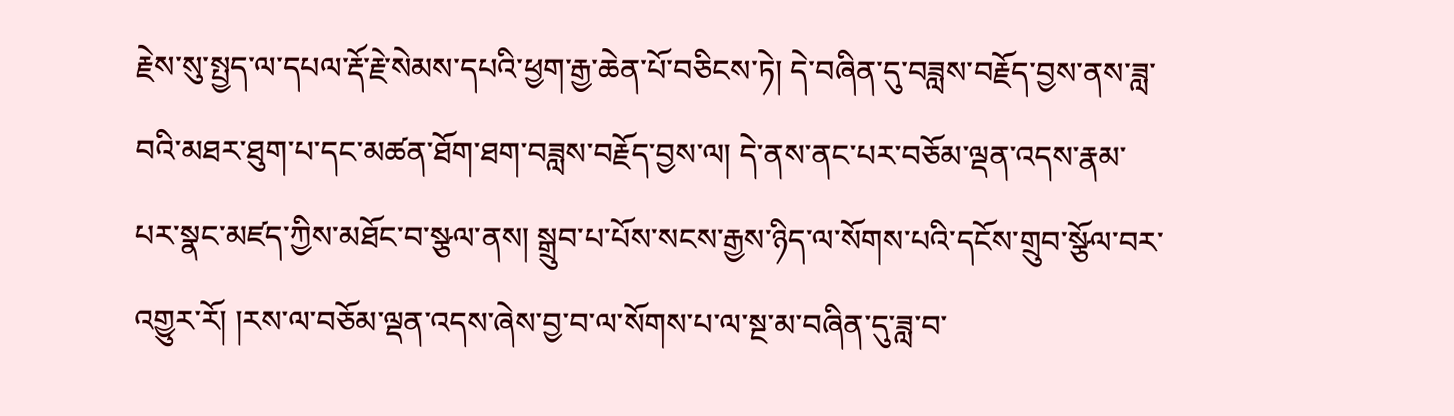རྗེས་སུ་སྤྱད་ལ་དཔལ་རྡོ་རྗེ་སེམས་དཔའི་ཕྱག་རྒྱ་ཆེན་པོ་བཅིངས་ཏེ། དེ་བཞིན་དུ་བཟླས་བརྗོད་བྱས་ནས་ཟླ་བའི་མཐར་ཐུག་པ་དང་མཚན་ཐོག་ཐག་བཟླས་བརྗོད་བྱས་ལ། དེ་ནས་ནང་པར་བཅོམ་ལྡན་འདས་རྣམ་པར་སྣང་མཛད་ཀྱིས་མཐོང་བ་སྩལ་ནས། སྒྲུབ་པ་པོས་སངས་རྒྱས་ཉིད་ལ་སོགས་པའི་དངོས་གྲུབ་སྩོལ་བར་འགྱུར་རོ། །རས་ལ་བཅོམ་ལྡན་འདས་ཞེས་བྱ་བ་ལ་སོགས་པ་ལ་སྔ་མ་བཞིན་དུ་ཟླ་བ་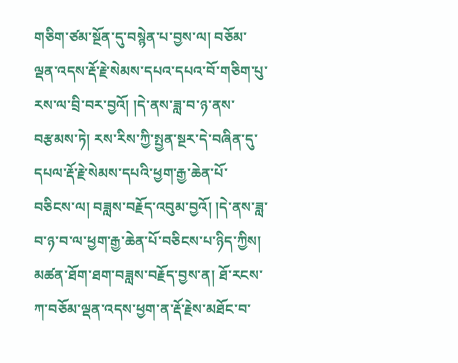གཅིག་ཙམ་སྔོན་དུ་བསྙེན་པ་བྱས་ལ། བཅོམ་ལྡན་འདས་རྡོ་རྗེ་སེམས་དཔའ་དཔའ་བོ་གཅིག་པུ་རས་ལ་བྲི་བར་བྱའོ། །དེ་ནས་ཟླ་བ་ཉ་ནས་བརྩམས་ཏེ། རས་རིས་ཀྱི་སྤྱན་སྔར་དེ་བཞིན་དུ་དཔལ་རྡོ་རྗེ་སེམས་དཔའི་ཕྱག་རྒྱ་ཆེན་པོ་བཅིངས་ལ། བཟླས་བརྗོད་འབུམ་བྱའོ། །དེ་ནས་ཟླ་བ་ཉ་བ་ལ་ཕྱག་རྒྱ་ཆེན་པོ་བཅིངས་པ་ཉིད་ཀྱིས། མཚན་ཐོག་ཐག་བཟླས་བརྗོད་བྱས་ན། ཐོ་རངས་ཀ་བཅོམ་ལྡན་འདས་ཕྱག་ན་རྡོ་རྗེས་མཐོང་བ་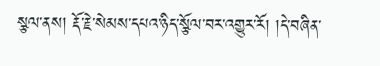སྩལ་ནས། རྡོ་རྗེ་སེམས་དཔའ་ཉིད་སྩོལ་བར་འགྱུར་རོ། །དེ་བཞིན་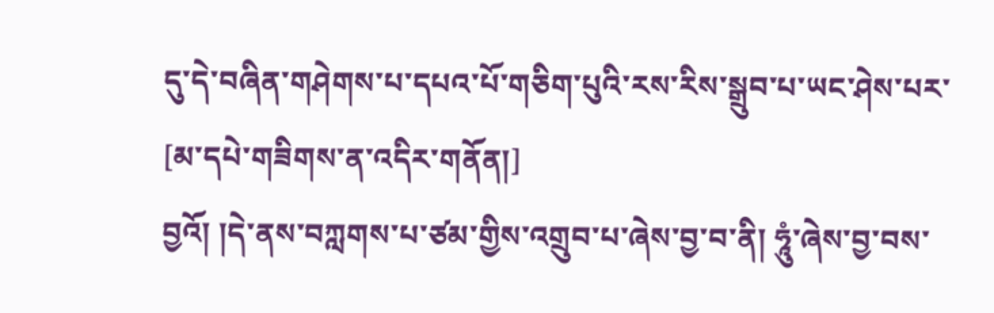དུ་དེ་བཞིན་གཤེགས་པ་དཔའ་པོ་གཅིག་པུའི་རས་རིས་སྒྲུབ་པ་ཡང་ཤེས་པར་
[མ་དཔེ་གཟིགས་ན་འདིར་གནོན།]
བྱའོ། །དེ་ནས་བཀླགས་པ་ཙམ་གྱིས་འགྲུབ་པ་ཞེས་བྱ་བ་ནི། ཧཱུཾ་ཞེས་བྱ་བས་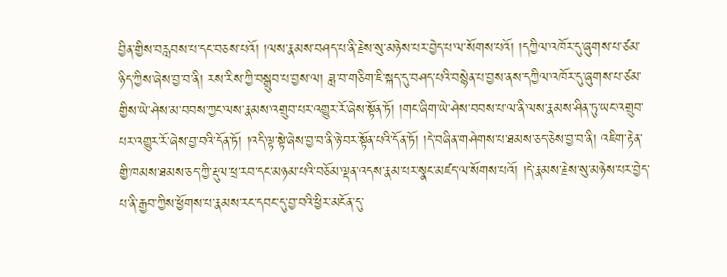བྱིན་གྱིས་བརླབས་པ་དང་བཅས་པའོ། །ལས་རྣམས་བཤད་པ་ནི་རྗེས་སུ་མཉེས་པར་བྱེད་པ་ལ་སོགས་པའོ། །དཀྱིལ་འཁོར་དུ་ཞུགས་པ་ཙམ་ཉིད་ཀྱིས་ཞེས་བྱ་བ་ནི། རས་རིས་ཀྱི་བསྒྲུབ་པ་བྱས་ལ། ཟླ་བ་གཅིག་ཇི་སྐད་དུ་བཤད་པའི་བསྙེན་པ་བྱས་ནས་དཀྱིལ་འཁོར་དུ་ཞུགས་པ་ཙམ་གྱིས་ཡེ་ཤེས་མ་བབས་ཀྱང་ལས་རྣམས་འགྲུབ་པར་འགྱུར་རོ་ཞེས་སྟོན་ཏོ། །གང་ཞིག་ཡེ་ཤེས་བབས་པ་ལ་ནི་ལས་རྣམས་ཤིན་ཏུ་ཡང་འགྲུབ་པར་འགྱུར་རོ་ཞེས་བྱ་བའི་དོན་ཏོ། །འདི་ལྟ་སྟེ་ཞེས་བྱ་བ་ནི་ཉེ་བར་སྟོན་པའི་དོན་ཏོ། །དེ་བཞིན་གཤེགས་པ་ཐམས་ཅད་ཅེས་བྱ་བ་ནི། འཇིག་རྟེན་གྱི་ཁམས་ཐམས་ཅད་ཀྱི་རྡུལ་ཕྲ་རབ་དང་མཉམ་པའི་བཅོམ་ལྡན་འདས་རྣམ་པར་སྣང་མཛད་ལ་སོགས་པའོ། །དེ་རྣམས་རྗེས་སུ་མཉེས་པར་བྱེད་པ་ནི་རྒྱབ་ཀྱིས་ཕྱོགས་པ་རྣམས་རང་དབང་དུ་བྱ་བའི་ཕྱིར་མངོན་དུ་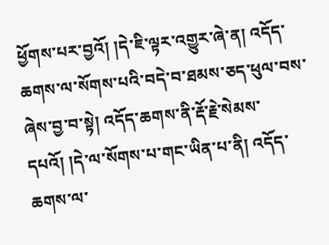ཕྱོགས་པར་བྱའོ། །དེ་ཇི་ལྟར་འགྱུར་ཞེ་ན། འདོད་ཆགས་ལ་སོགས་པའི་བདེ་བ་ཐམས་ཅད་ཕུལ་བས་ཞེས་བྱ་བ་སྟེ། འདོད་ཆགས་ནི་རྡོ་རྗེ་སེམས་དཔའོ། །དེ་ལ་སོགས་པ་གང་ཡིན་པ་ནི། འདོད་ཆགས་ལ་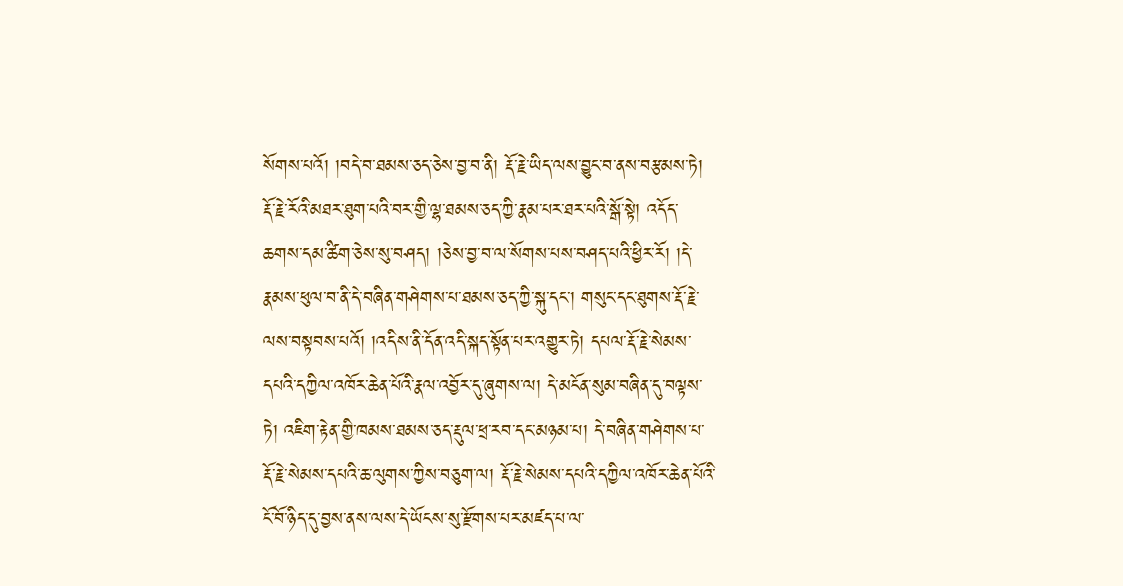སོགས་པའོ། །བདེ་བ་ཐམས་ཅད་ཅེས་བྱ་བ་ནི། རྡོ་རྗེ་ཡིད་ལས་བྱུང་བ་ནས་བརྩམས་ཏེ། རྡོ་རྗེ་རོའི་མཐར་ཐུག་པའི་བར་གྱི་ལྷ་ཐམས་ཅད་ཀྱི་རྣམ་པར་ཐར་པའི་སྒོ་སྟེ། འདོད་ཆགས་དམ་ཚིག་ཅེས་སུ་བཤད། །ཅེས་བྱ་བ་ལ་སོགས་པས་བཤད་པའི་ཕྱིར་རོ། །དེ་རྣམས་ཕུལ་བ་ནི་དེ་བཞིན་གཤེགས་པ་ཐམས་ཅད་ཀྱི་སྐུ་དང་། གསུང་དང་ཐུགས་རྡོ་རྗེ་ལས་བསྟབས་པའོ། །འདིས་ནི་དོན་འདི་སྐད་སྟོན་པར་འགྱུར་ཏེ། དཔལ་རྡོ་རྗེ་སེམས་དཔའི་དཀྱིལ་འཁོར་ཆེན་པོའི་རྣལ་འབྱོར་དུ་ཞུགས་ལ། དེ་མངོན་སུམ་བཞིན་དུ་བལྟས་ཏེ། འཇིག་རྟེན་གྱི་ཁམས་ཐམས་ཅད་རྡུལ་ཕྲ་རབ་དང་མཉམ་པ། དེ་བཞིན་གཤེགས་པ་རྡོ་རྗེ་སེམས་དཔའི་ཆ་ལུགས་ཀྱིས་བཅུག་ལ། རྡོ་རྗེ་སེམས་དཔའི་དཀྱིལ་འཁོར་ཆེན་པོའི་ངོ་བོ་ཉིད་དུ་བྱས་ནས་ལས་དེ་ཡོངས་སུ་རྫོགས་པར་མཛད་པ་ལ་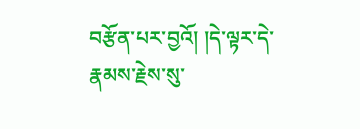བརྩོན་པར་བྱའོ། །དེ་ལྟར་དེ་རྣམས་རྗེས་སུ་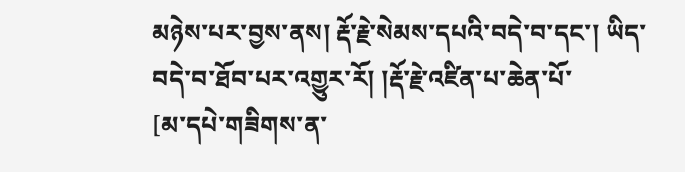མཉེས་པར་བྱས་ནས། རྡོ་རྗེ་སེམས་དཔའི་བདེ་བ་དང་། ཡིད་བདེ་བ་ཐོབ་པར་འགྱུར་རོ། །རྡོ་རྗེ་འཛིན་པ་ཆེན་པོ་
[མ་དཔེ་གཟིགས་ན་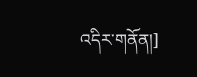འདིར་གནོན།]